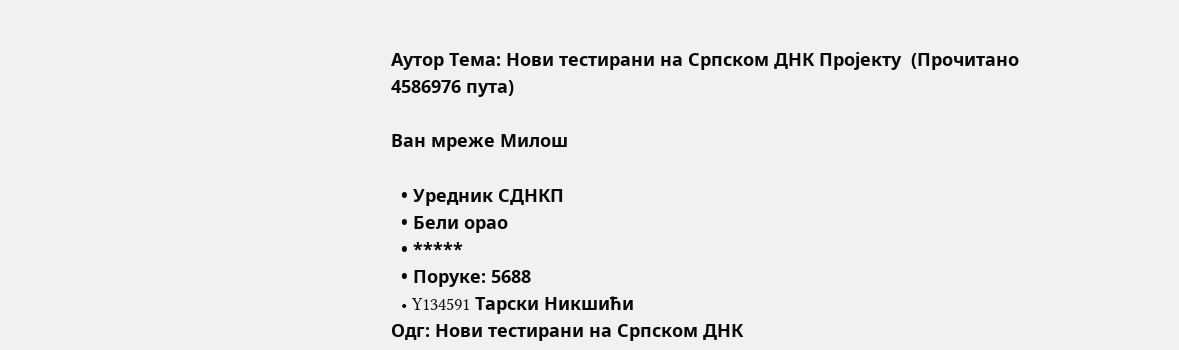Аутор Тема: Нови тестирани на Српском ДНК Пројекту  (Прочитано 4586976 пута)

Ван мреже Милош

  • Уредник СДНКП
  • Бели орао
  • *****
  • Поруке: 5688
  • Y134591 Тарски Никшићи
Одг: Нови тестирани на Српском ДНК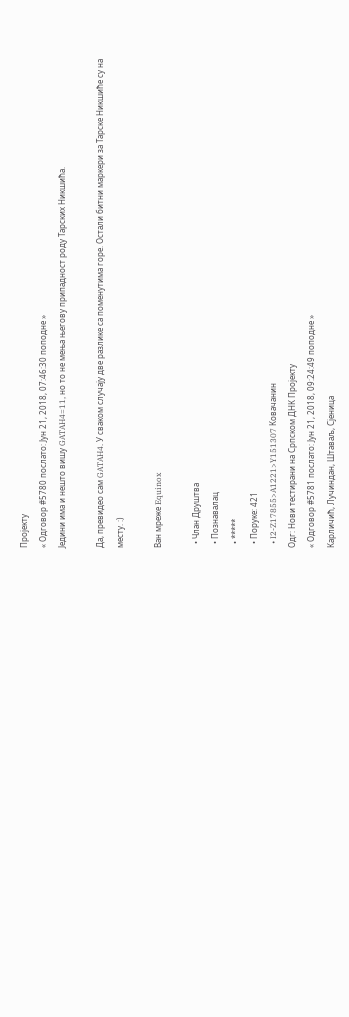Пројекту
« Одговор #5780 послато: Јун 21, 2018, 07:46:30 поподне »
Једини има и нешто вишу GATAH4=11, но то не мења његову припадност роду Тарских Никшића.

Да, превидео сам GATAH4. У сваком случају две разлике са поменутима горе. Остали битни маркери за Тарске Никшиће су на месту. :)

Ван мреже Equinox

  • Члан Друштва
  • Познавалац
  • *****
  • Поруке: 421
  • I2-Z17855>A1221>Y151307 Ковачанин
Одг: Нови тестирани на Српском ДНК Пројекту
« Одговор #5781 послато: Јун 21, 2018, 09:24:49 поподне »
Карличић, Лучиндан, Штаваљ, Сјеница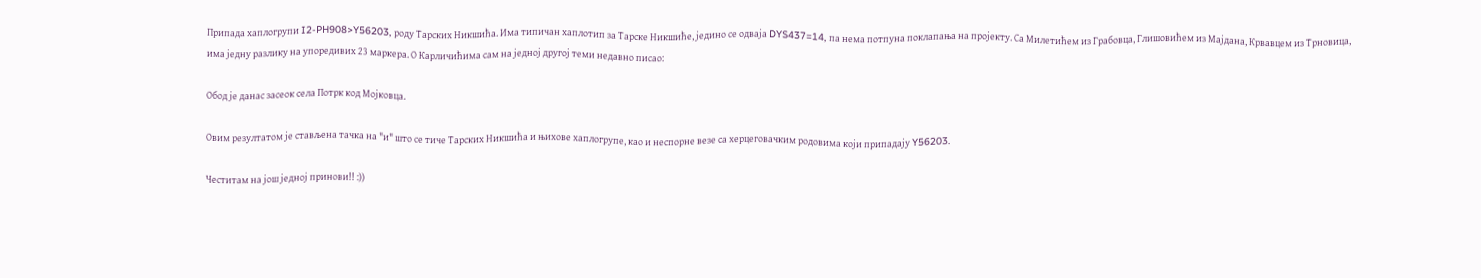Припада хаплогрупи I2-PH908>Y56203, роду Тарских Никшића. Има типичан хаплотип за Тарске Никшиће, једино се одваја DYS437=14, па нема потпуна поклапања на пројекту. Са Милетићем из Грабовца, Глишовићем из Мајдана, Крвавцем из Трновица, има једну разлику на упоредивих 23 маркера. О Карличићима сам на једној другој теми недавно писао:

Обод је данас засеок села Потрк код Мојковца.

Овим резултатом је стављена тачка на "и" што се тиче Тарских Никшића и њихове хаплогрупе, као и неспорне везе са херцеговачким родовима који припадају Y56203.

Честитам на још једној принови!! :))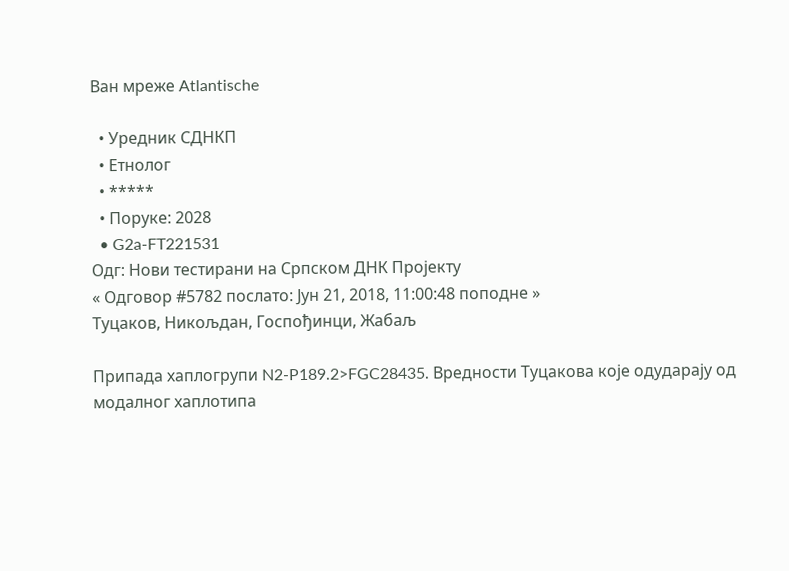Ван мреже Atlantische

  • Уредник СДНКП
  • Етнолог
  • *****
  • Поруке: 2028
  • G2a-FT221531
Одг: Нови тестирани на Српском ДНК Пројекту
« Одговор #5782 послато: Јун 21, 2018, 11:00:48 поподне »
Туцаков, Никољдан, Госпођинци, Жабаљ

Припада хаплогрупи N2-P189.2>FGC28435. Вредности Туцакова које одударају од модалног хаплотипа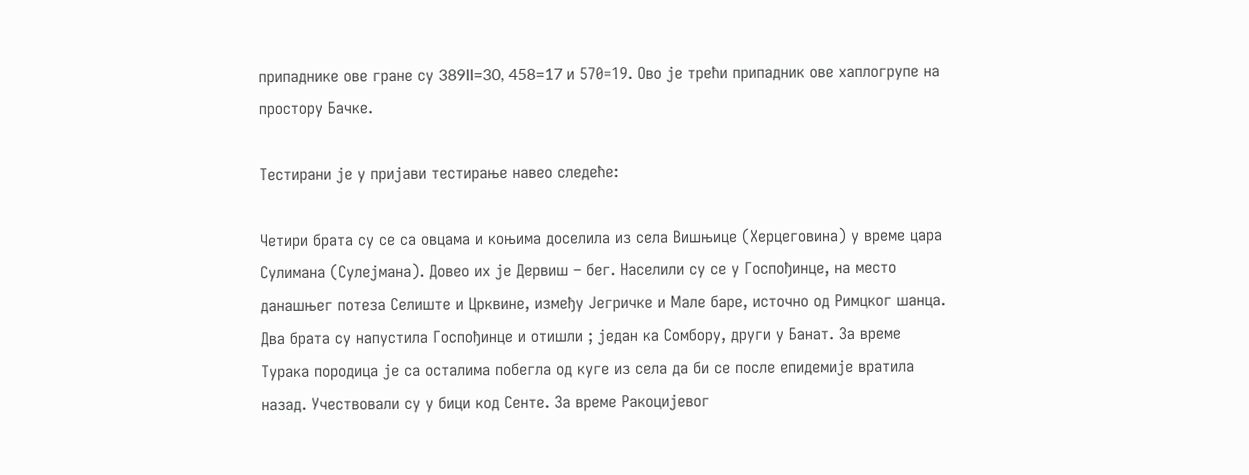припаднике ове гране су 389II=30, 458=17 и 570=19. Oво је трећи припадник ове хаплогрупе на простору Бачке.

Тестирани је у пријави тестирање навео следеће:

Четири брата су се са овцама и коњима доселила из села Вишњице (Херцеговина) у време цара Сулимана (Сулејмана). Довео их је Дервиш – бег. Населили су се у Госпођинце, на место данашњег потеза Селиште и Црквине, између Јегричке и Мале баре, источно од Римцког шанца. Два брата су напустила Госпођинце и отишли ; један ка Сомбору, други у Банат. За време Турака породица је са осталима побегла од куге из села да би се после епидемије вратила назад. Учествовали су у бици код Сенте. За време Ракоцијевог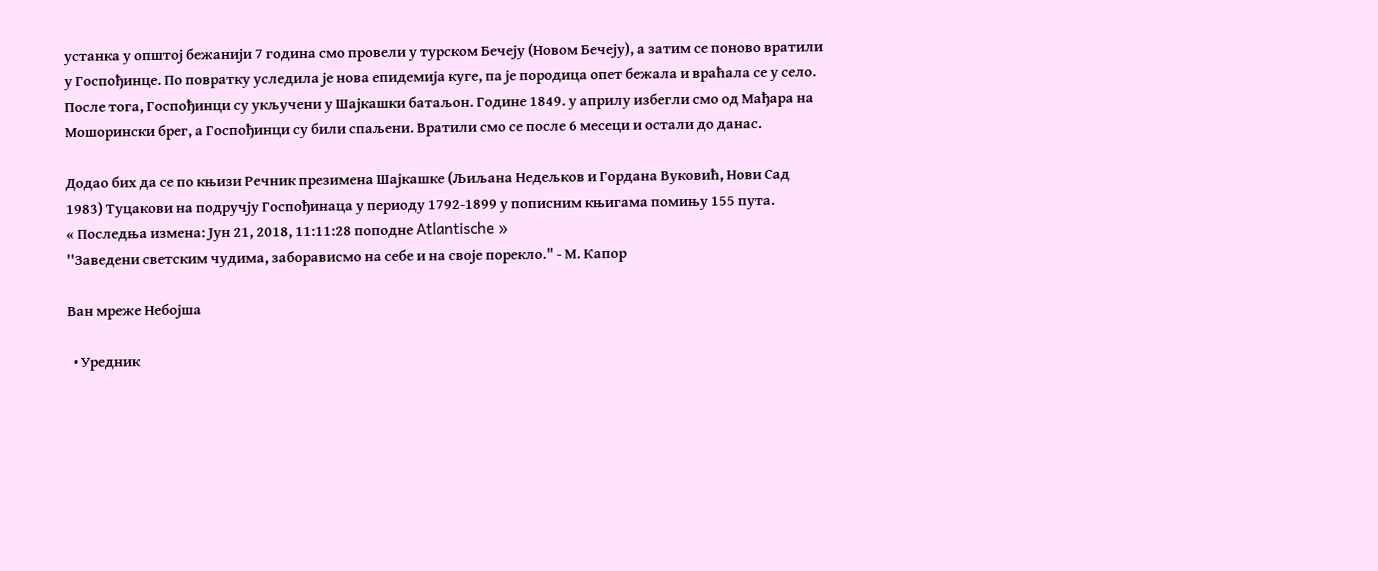устанка у општој бежанији 7 година смо провели у турском Бечеју (Новом Бечеју), а затим се поново вратили у Госпођинце. По повратку уследила је нова епидемија куге, па је породица опет бежала и враћала се у село. После тога, Госпођинци су укључени у Шајкашки батаљон. Године 1849. у априлу избегли смо од Мађара на Мошорински брег, а Госпођинци су били спаљени. Вратили смо се после 6 месеци и остали до данас.

Додао бих да се по књизи Речник презимена Шајкашке (Љиљана Недељков и Гордана Вуковић, Нови Сад 1983) Туцакови на подручју Госпођинаца у периоду 1792-1899 у пописним књигама помињу 155 пута.
« Последња измена: Јун 21, 2018, 11:11:28 поподне Atlantische »
''Заведени светским чудима, заборависмо на себе и на своје порекло." - М. Капор

Ван мреже Небојша

  • Уредник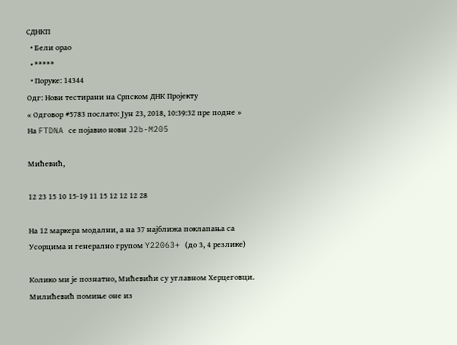СДНКП
  • Бели орао
  • *****
  • Поруке: 14344
Одг: Нови тестирани на Српском ДНК Пројекту
« Одговор #5783 послато: Јун 23, 2018, 10:39:32 пре подне »
На FTDNA се појавио нови J2b-M205

Мићевић,

12 23 15 10 15-19 11 15 12 12 12 28

На 12 маркера модални, а на 37 најближа поклапања са Усорцима и генерално групом Y22063+ (до 3, 4 резлике)

Колико ми је познатно, Мићевићи су углавном Херцеговци. Милићевић помиње оне из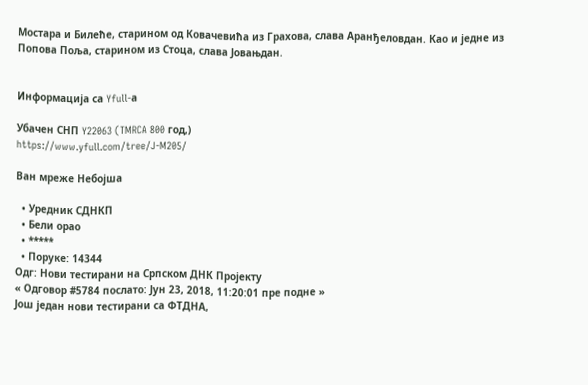Мостара и Билеће, старином од Ковачевића из Грахова, слава Аранђеловдан. Као и једне из Попова Поља, старином из Стоца, слава Јовањдан.


Информација са Yfull-а

Убачен СНП Y22063 (TMRCA 800 год,)
https://www.yfull.com/tree/J-M205/

Ван мреже Небојша

  • Уредник СДНКП
  • Бели орао
  • *****
  • Поруке: 14344
Одг: Нови тестирани на Српском ДНК Пројекту
« Одговор #5784 послато: Јун 23, 2018, 11:20:01 пре подне »
Још један нови тестирани са ФТДНА,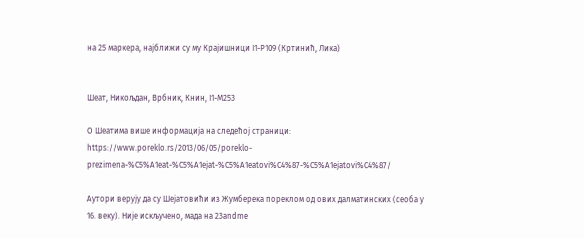на 25 маркера, најближи су му Крајишници I1-P109 (Кртинић, Лика)


Шеат, Никољдан, Врбник, Книн, I1-M253

О Шеатима више информација на следећој страници:
https://www.poreklo.rs/2013/06/05/poreklo-prezimena-%C5%A1eat-%C5%A1ejat-%C5%A1eatovi%C4%87-%C5%A1ejatovi%C4%87/

Аутори верују да су Шејатовићи из Жумберека пореклом од ових далматинских (сеоба у 16. веку). Није искључено, мада на 23andme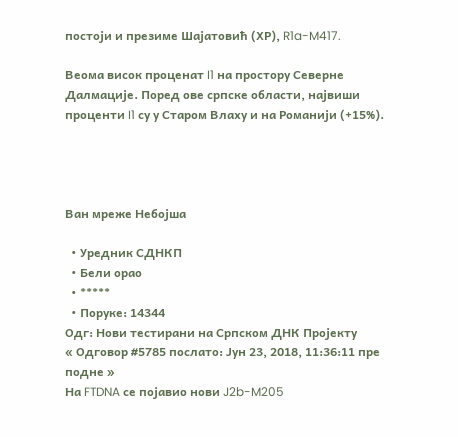постоји и презиме Шајатовић (ХР), R1a-M417.

Веома висок проценат I1 на простору Северне Далмације. Поред ове српске области, највиши проценти I1 су у Старом Влаху и на Романији (+15%).




Ван мреже Небојша

  • Уредник СДНКП
  • Бели орао
  • *****
  • Поруке: 14344
Одг: Нови тестирани на Српском ДНК Пројекту
« Одговор #5785 послато: Јун 23, 2018, 11:36:11 пре подне »
На FTDNA се појавио нови J2b-M205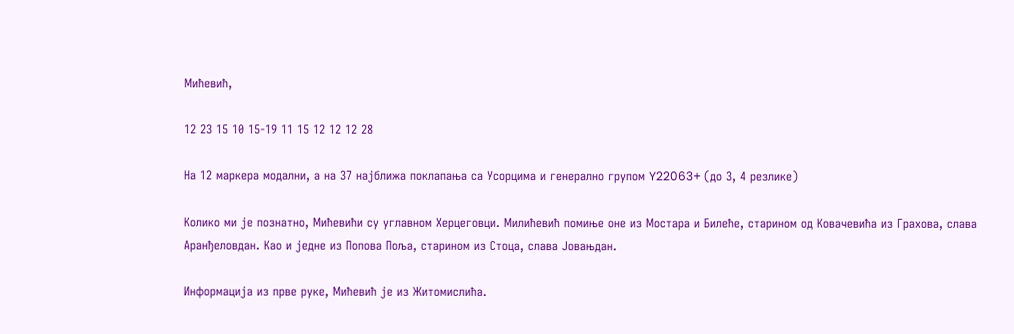Мићевић,

12 23 15 10 15-19 11 15 12 12 12 28

На 12 маркера модални, а на 37 најближа поклапања са Усорцима и генерално групом Y22063+ (до 3, 4 резлике)

Колико ми је познатно, Мићевићи су углавном Херцеговци. Милићевић помиње оне из Мостара и Билеће, старином од Ковачевића из Грахова, слава Аранђеловдан. Као и једне из Попова Поља, старином из Стоца, слава Јовањдан.

Информација из прве руке, Мићевић је из Житомислића.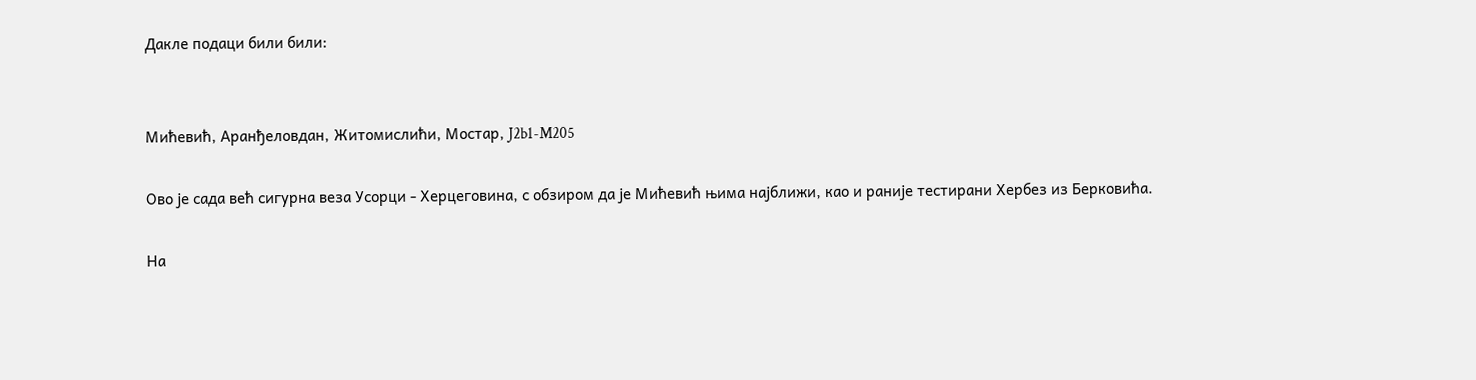Дакле подаци били били:


Мићевић, Аранђеловдан, Житомислићи, Мостар, J2b1-M205

Ово је сада већ сигурна веза Усорци - Херцеговина, с обзиром да је Мићевић њима најближи, као и раније тестирани Хербез из Берковића.

На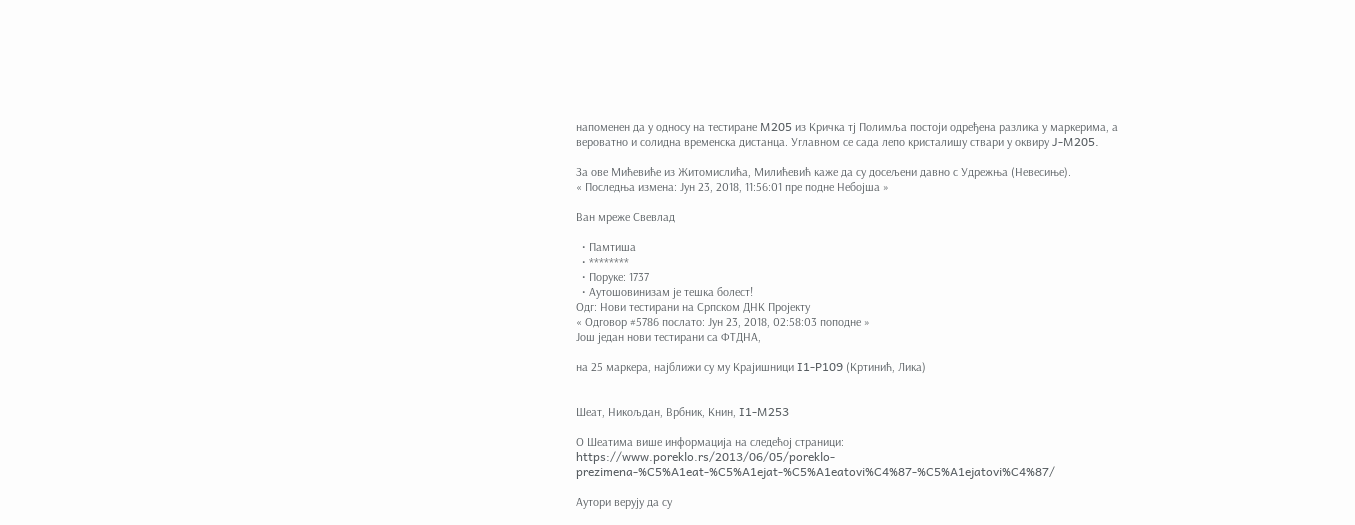напоменен да у односу на тестиране M205 из Кричка тј Полимља постоји одређена разлика у маркерима, а вероватно и солидна временска дистанца. Углавном се сада лепо кристалишу ствари у оквиру J-M205.

За ове Мићевиће из Житомислића, Милићевић каже да су досељени давно с Удрежња (Невесиње).
« Последња измена: Јун 23, 2018, 11:56:01 пре подне Небојша »

Ван мреже Свевлад

  • Памтиша
  • ********
  • Поруке: 1737
  • Аутошовинизам је тешка болест!
Одг: Нови тестирани на Српском ДНК Пројекту
« Одговор #5786 послато: Јун 23, 2018, 02:58:03 поподне »
Још један нови тестирани са ФТДНА,

на 25 маркера, најближи су му Крајишници I1-P109 (Кртинић, Лика)


Шеат, Никољдан, Врбник, Книн, I1-M253

О Шеатима више информација на следећој страници:
https://www.poreklo.rs/2013/06/05/poreklo-prezimena-%C5%A1eat-%C5%A1ejat-%C5%A1eatovi%C4%87-%C5%A1ejatovi%C4%87/

Аутори верују да су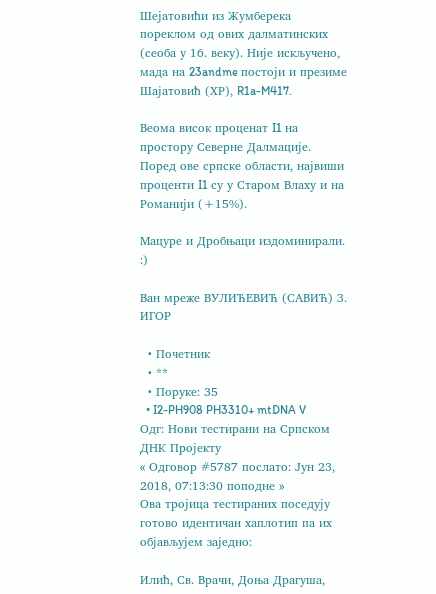Шејатовићи из Жумберека пореклом од ових далматинских (сеоба у 16. веку). Није искључено, мада на 23andme постоји и презиме Шајатовић (ХР), R1a-M417.

Веома висок проценат I1 на простору Северне Далмације. Поред ове српске области, највиши проценти I1 су у Старом Влаху и на Романији (+15%).

Мацуре и Дробњаци издоминирали.  :)

Ван мреже ВУЛИЋЕВИЋ (САВИЋ) З. ИГОР

  • Почетник
  • **
  • Поруке: 35
  • I2-PH908 PH3310+ mtDNA V
Одг: Нови тестирани на Српском ДНК Пројекту
« Одговор #5787 послато: Јун 23, 2018, 07:13:30 поподне »
Ова тројица тестираних поседују готово идентичан хаплотип па их објављујем заједно:

Илић, Св. Врачи, Доња Драгуша,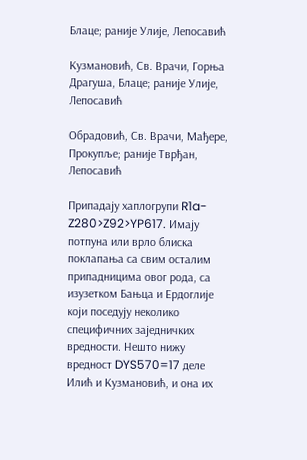Блаце; раније Улије, Лепосавић

Кузмановић, Св. Врачи, Горња Драгуша, Блаце; раније Улије, Лепосавић

Обрадовић, Св. Врачи, Мађере, Прокупље; раније Тврђан, Лепосавић

Припадају хаплогрупи R1a-Z280>Z92>YP617. Имају потпуна или врло блиска поклапања са свим осталим припадницима овог рода, са изузетком Бањца и Ердоглије који поседују неколико специфичних заједничких вредности. Нешто нижу вредност DYS570=17 деле Илић и Кузмановић, и она их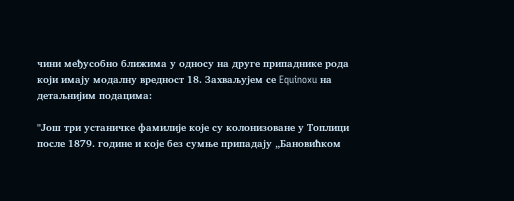чини међусобно ближима у односу на друге припаднике рода који имају модалну вредност 18. Захваљујем се Equinoxu на детаљнијим подацима:

"Још три устаничке фамилије које су колонизоване у Топлици после 1879. године и које без сумње припадају „Бановићком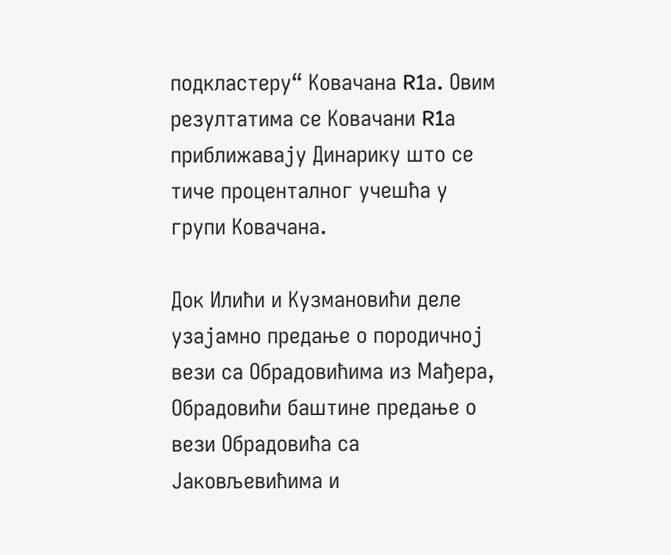подкластеру“ Ковачана R1а. Овим резултатима се Ковачани R1а приближавају Динарику што се тиче проценталног учешћа у групи Ковачана.

Док Илићи и Кузмановићи деле узајамно предање о породичној вези са Обрадовићима из Мађера, Обрадовићи баштине предање о вези Обрадовића са Јаковљевићима и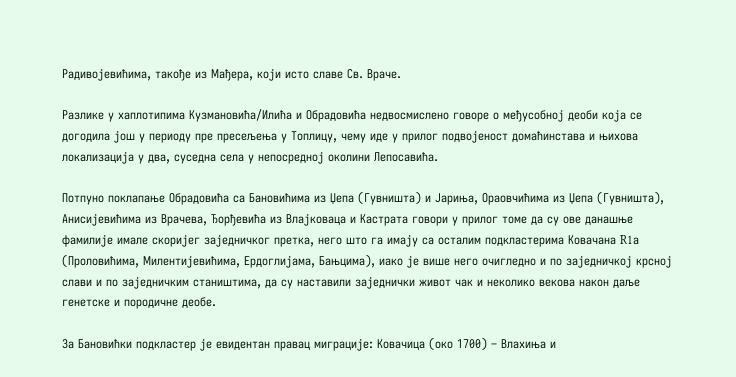Радивојевићима, такође из Мађера, који исто славе Св. Враче.

Разлике у хаплотипима Кузмановића/Илића и Обрадовића недвосмислено говоре о међусобној деоби која се догодила још у периоду пре пресељења у Топлицу, чему иде у прилог подвојеност домаћинстава и њихова локализација у два, суседна села у непосредној околини Лепосавића.

Потпуно поклапање Обрадовића са Бановићима из Џепа (Гувништа) и Јариња, Ораовчићима из Џепа (Гувништа), Анисијевићима из Врачева, Ђорђевића из Влајковаца и Кастрата говори у прилог томе да су ове данашње фамилије имале скоријег заједничког претка, него што га имају са осталим подкластерима Ковачана R1а (Проловићима, Милентијевићима, Ердоглијама, Бањцима), иако је више него очигледно и по заједничкој крсној слави и по заједничким стаништима, да су наставили заједнички живот чак и неколико векова након даље генетске и породичне деобе.

За Бановићки подкластер је евидентан правац миграције: Ковачица (око 1700) – Влахиња и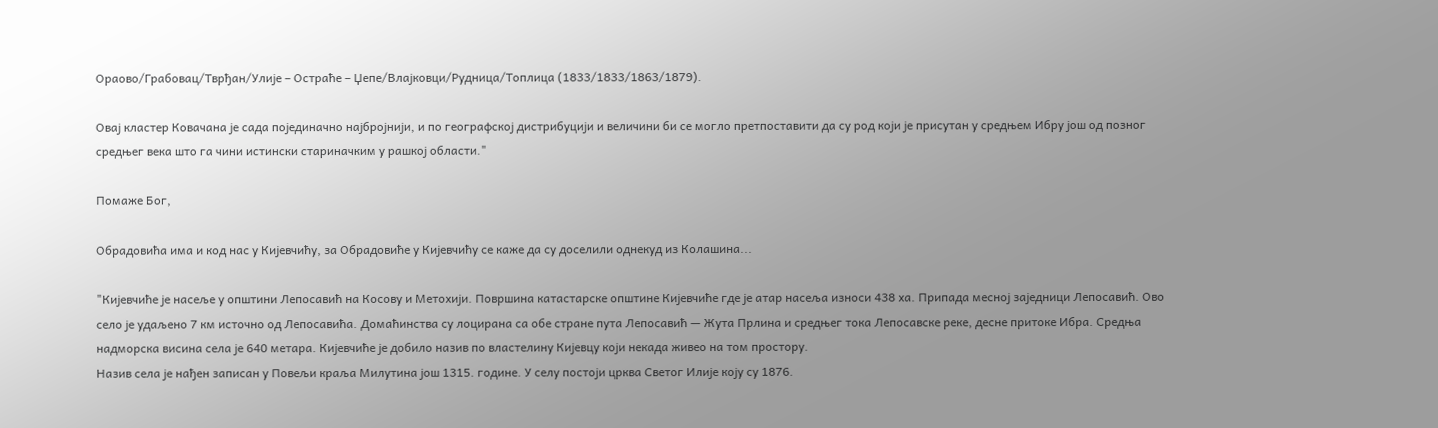Ораово/Грабовац/Тврђан/Улије – Остраће – Џепе/Влајковци/Рудница/Топлица (1833/1833/1863/1879).

Овај кластер Ковачана је сада појединачно најбројнији, и по географској дистрибуцији и величини би се могло претпоставити да су род који је присутан у средњем Ибру још од позног средњег века што га чини истински стариначким у рашкој области."

Помаже Бог,

Обрадовића има и код нас у Кијевчићу, за Обрадовиће у Кијевчићу се каже да су доселили однекуд из Колашина...

"Кијевчиће је насеље у општини Лепосавић на Косову и Метохији. Површина катастарске општине Кијевчиће где је атар насеља износи 438 ха. Припада месној заједници Лепосавић. Ово село је удаљено 7 км источно од Лепосавића. Домаћинства су лоцирана са обе стране пута Лепосавић — Жута Прлина и средњег тока Лепосавске реке, десне притоке Ибра. Средња надморска висина села је 640 метара. Кијевчиће је добило назив по властелину Кијевцу који некада живео на том простору.
Назив села је нађен записан у Повељи краља Милутина још 1315. године. У селу постоји црква Светог Илије коју су 1876.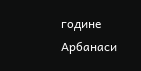године Арбанаси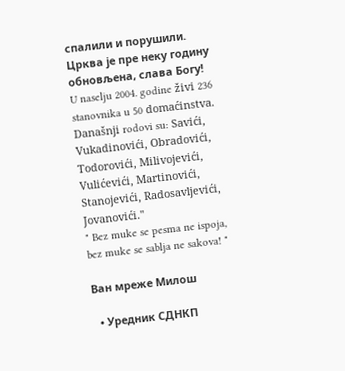спалили и порушили. Црква је пре неку годину обновљена, слава Богу!
U naselju 2004. godine živi 236 stanovnika u 50 domaćinstva. Današnji rodovi su: Savići, Vukadinovići, Obradovići, Todorovići, Milivojevići, Vulićevići, Martinovići, Stanojevići, Radosavljevići, Jovanovići."
" Bez muke se pesma ne ispoja, bez muke se sablja ne sakova! "

Ван мреже Милош

  • Уредник СДНКП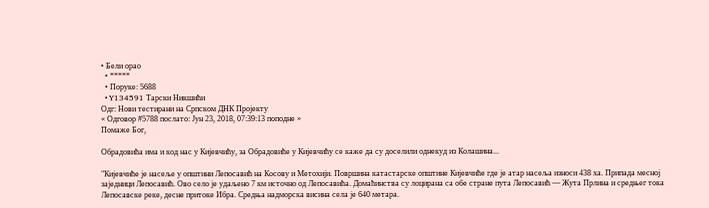• Бели орао
  • *****
  • Поруке: 5688
  • Y134591 Тарски Никшићи
Одг: Нови тестирани на Српском ДНК Пројекту
« Одговор #5788 послато: Јун 23, 2018, 07:39:13 поподне »
Помаже Бог,

Обрадовића има и код нас у Кијевчићу, за Обрадовиће у Кијевчићу се каже да су доселили однекуд из Колашина...

"Кијевчиће је насеље у општини Лепосавић на Косову и Метохији. Површина катастарске општине Кијевчиће где је атар насеља износи 438 ха. Припада месној заједници Лепосавић. Ово село је удаљено 7 км источно од Лепосавића. Домаћинства су лоцирана са обе стране пута Лепосавић — Жута Прлина и средњег тока Лепосавске реке, десне притоке Ибра. Средња надморска висина села је 640 метара.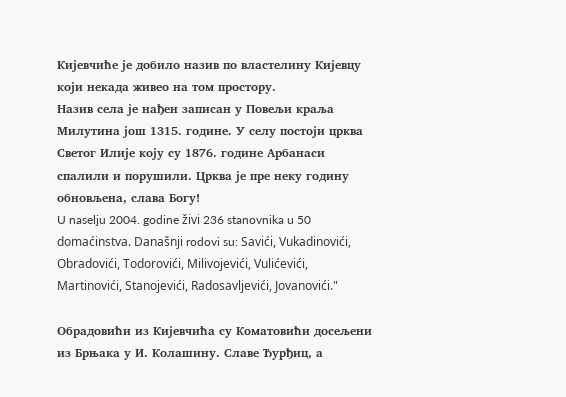Кијевчиће је добило назив по властелину Кијевцу који некада живео на том простору.
Назив села је нађен записан у Повељи краља Милутина још 1315. године. У селу постоји црква Светог Илије коју су 1876. године Арбанаси спалили и порушили. Црква је пре неку годину обновљена, слава Богу!
U naselju 2004. godine živi 236 stanovnika u 50 domaćinstva. Današnji rodovi su: Savići, Vukadinovići, Obradovići, Todorovići, Milivojevići, Vulićevići, Martinovići, Stanojevići, Radosavljevići, Jovanovići."

Обрадовићи из Кијевчића су Коматовићи досељени из Брњака у И. Колашину. Славе Ђурђиц, а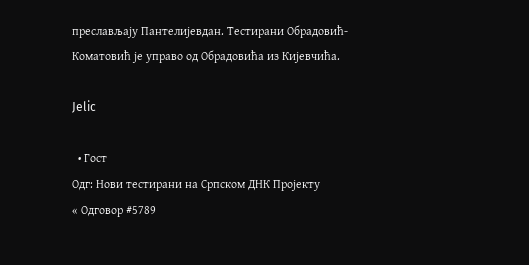преслављају Пантелијевдан. Тестирани Обрадовић-Коматовић је управо од Обрадовића из Кијевчића.

Jelic

  • Гост
Одг: Нови тестирани на Српском ДНК Пројекту
« Одговор #5789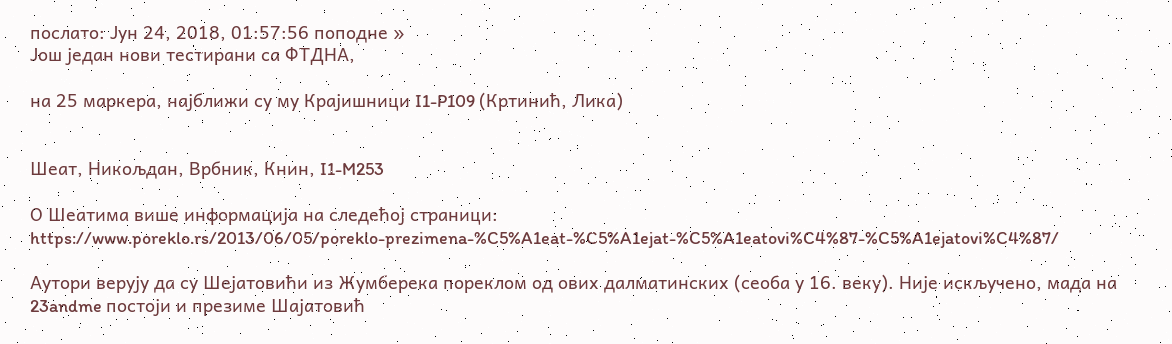послато: Јун 24, 2018, 01:57:56 поподне »
Још један нови тестирани са ФТДНА,

на 25 маркера, најближи су му Крајишници I1-P109 (Кртинић, Лика)


Шеат, Никољдан, Врбник, Книн, I1-M253

О Шеатима више информација на следећој страници:
https://www.poreklo.rs/2013/06/05/poreklo-prezimena-%C5%A1eat-%C5%A1ejat-%C5%A1eatovi%C4%87-%C5%A1ejatovi%C4%87/

Аутори верују да су Шејатовићи из Жумберека пореклом од ових далматинских (сеоба у 16. веку). Није искључено, мада на 23andme постоји и презиме Шајатовић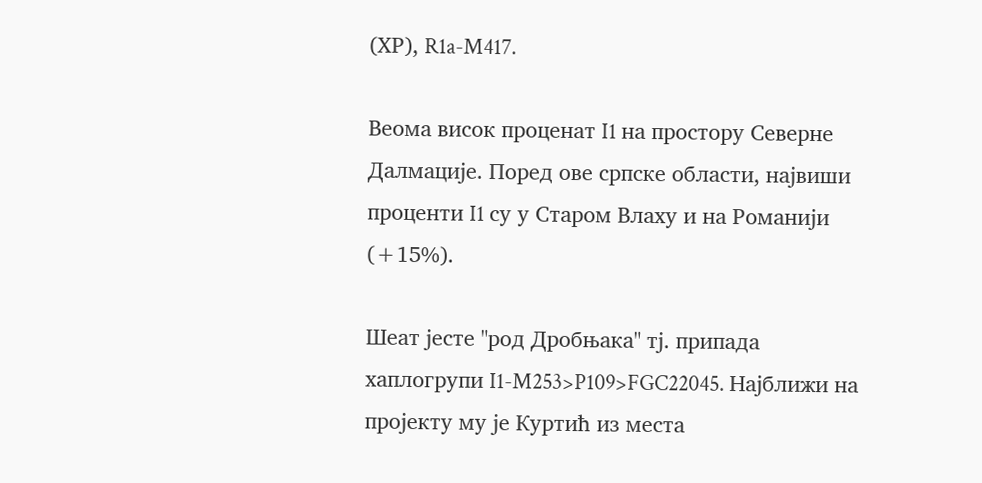(ХР), R1a-M417.

Веома висок проценат I1 на простору Северне Далмације. Поред ове српске области, највиши проценти I1 су у Старом Влаху и на Романији (+15%).

Шеат јесте "род Дробњака" тј. припада хаплогрупи I1-M253>P109>FGC22045. Најближи на пројекту му је Куртић из места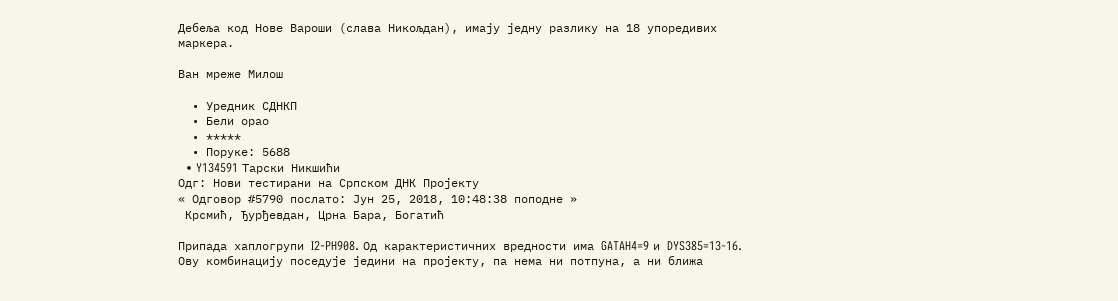Дебеља код Нове Вароши (слава Никољдан), имају једну разлику на 18 упоредивих маркера.

Ван мреже Милош

  • Уредник СДНКП
  • Бели орао
  • *****
  • Поруке: 5688
  • Y134591 Тарски Никшићи
Одг: Нови тестирани на Српском ДНК Пројекту
« Одговор #5790 послато: Јун 25, 2018, 10:48:38 поподне »
 Крсмић, Ђурђевдан, Црна Бара, Богатић

Припада хаплогрупи I2-PH908. Од карактеристичних вредности има GATAH4=9 и DYS385=13-16. Ову комбинацију поседује једини на пројекту, па нема ни потпуна, а ни ближа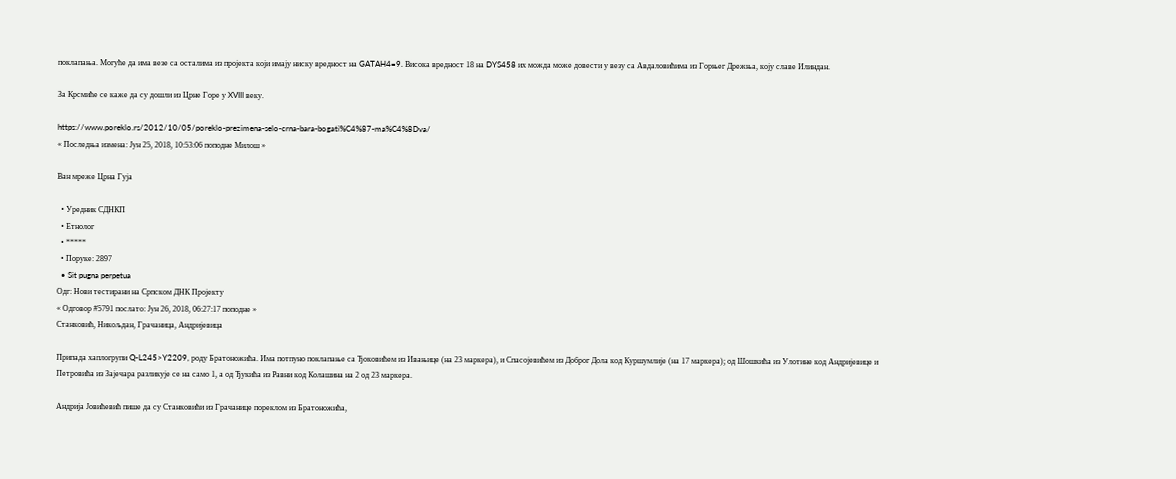поклапања. Могуће да има везе са осталима из пројекта који имају ниску вредност на GATAH4=9. Висока вредност 18 на DYS458 их можда може довести у везу са Авдаловићима из Горњег Дрежња, коју славе Илиндан.

За Крсмиће се каже да су дошли из Црне Горе у XVIII веку.

https://www.poreklo.rs/2012/10/05/poreklo-prezimena-selo-crna-bara-bogati%C4%87-ma%C4%8Dva/
« Последња измена: Јун 25, 2018, 10:53:06 поподне Милош »

Ван мреже Црна Гуја

  • Уредник СДНКП
  • Етнолог
  • *****
  • Поруке: 2897
  • Sit pugna perpetua
Одг: Нови тестирани на Српском ДНК Пројекту
« Одговор #5791 послато: Јун 26, 2018, 06:27:17 поподне »
Станковић, Никољдан, Грачаница, Андријевица

Припада хаплогрупи Q-L245>Y2209, роду Братоножића. Има потпуно поклапање са Ђоковићем из Ивањице (на 23 маркера), и Спасојевићем из Доброг Дола код Куршумлије (на 17 маркера); од Шошкића из Улотине код Андријевице и Петровића из Зајечара разликује се на само 1, а од Ђукића из Равни код Колашина на 2 од 23 маркера.

Андрија Јовићевић пише да су Станковићи из Грачанице пореклом из Братоножића,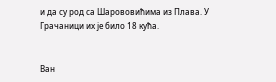и да су род са Шарововићима из Плава. У Грачаници их је било 18 кућа.


Ван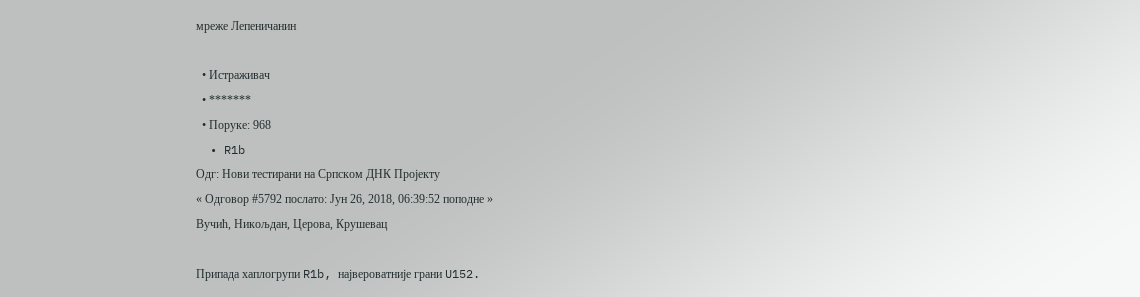мреже Лепеничанин

  • Истраживач
  • *******
  • Поруке: 968
  • R1b
Одг: Нови тестирани на Српском ДНК Пројекту
« Одговор #5792 послато: Јун 26, 2018, 06:39:52 поподне »
Вучић, Никољдан, Церова, Крушевац

Припада хаплогрупи R1b, највероватније грани U152.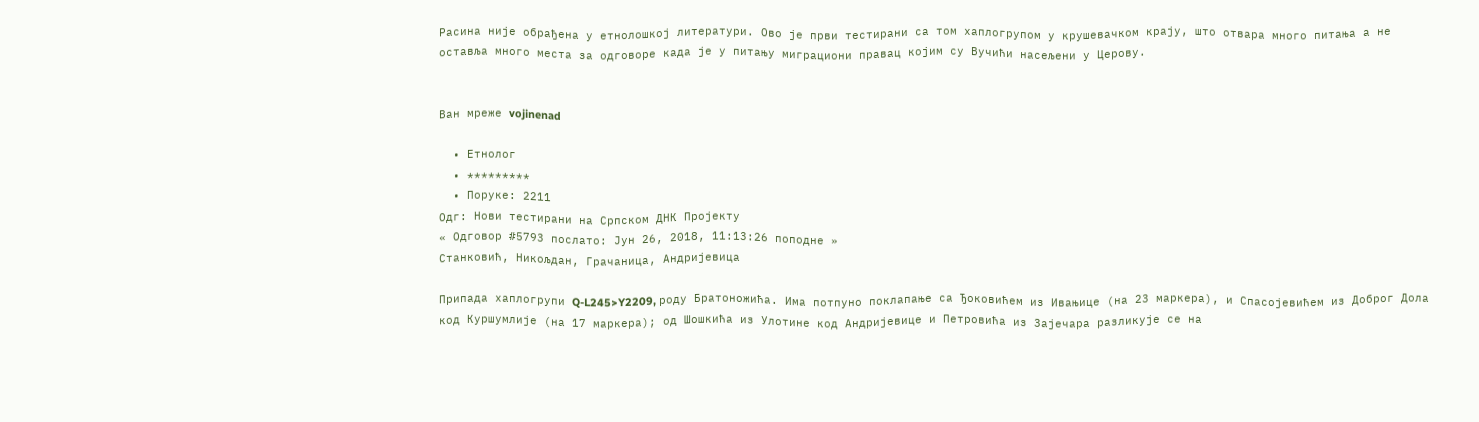Расина није обрађена у етнолошкој литератури. Ово је први тестирани са том хаплогрупом у крушевачком крају, што отвара много питања а не оставља много места за одговоре када је у питању миграциони правац којим су Вучићи насељени у Церову.


Ван мреже vojinenad

  • Етнолог
  • *********
  • Поруке: 2211
Одг: Нови тестирани на Српском ДНК Пројекту
« Одговор #5793 послато: Јун 26, 2018, 11:13:26 поподне »
Станковић, Никољдан, Грачаница, Андријевица

Припада хаплогрупи Q-L245>Y2209, роду Братоножића. Има потпуно поклапање са Ђоковићем из Ивањице (на 23 маркера), и Спасојевићем из Доброг Дола код Куршумлије (на 17 маркера); од Шошкића из Улотине код Андријевице и Петровића из Зајечара разликује се на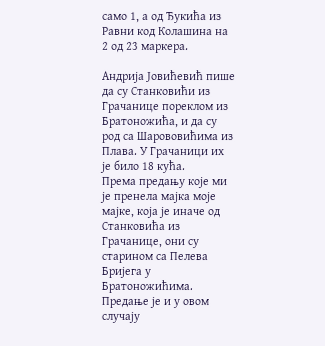само 1, а од Ђукића из Равни код Колашина на 2 од 23 маркера.

Андрија Јовићевић пише да су Станковићи из Грачанице пореклом из Братоножића, и да су род са Шарововићима из Плава. У Грачаници их је било 18 кућа.
Према предању које ми је пренела мајка моје мајке, која је иначе од Станковића из Грачанице, они су старином са Пелева Бријега у Братоножићима. Предање је и у овом случају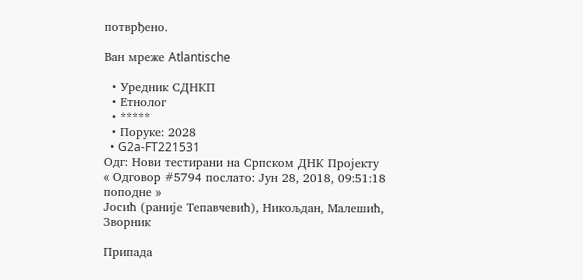потврђено.

Ван мреже Atlantische

  • Уредник СДНКП
  • Етнолог
  • *****
  • Поруке: 2028
  • G2a-FT221531
Одг: Нови тестирани на Српском ДНК Пројекту
« Одговор #5794 послато: Јун 28, 2018, 09:51:18 поподне »
Јосић (раније Тепавчевић), Никољдан, Малешић, Зворник

Припада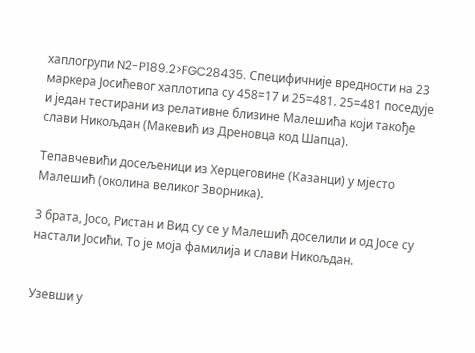хаплогрупи N2-P189.2>FGC28435. Специфичније вредности на 23 маркера Јосићевог хаплотипа су 458=17 и 25=481. 25=481 поседује и један тестирани из релативне близине Малешића који такође слави Никољдан (Макевић из Дреновца код Шапца).

Тепавчевићи досељеници из Херцеговине (Казанци) у мјесто Малешић (околина великог Зворника).

3 брата, Јосо, Ристан и Вид су се у Малешић доселили и од Јосе су настали Јосићи. То је моја фамилија и слави Никољдан.


Узевши у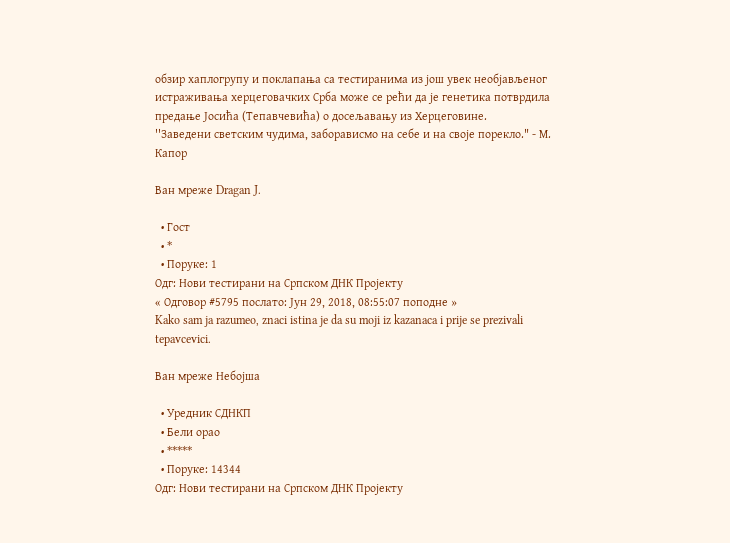обзир хаплогрупу и поклапања са тестиранима из још увек необјављеног истраживања херцеговачких Срба може се рећи да је генетика потврдила предање Јосића (Тепавчевића) о досељавању из Херцеговине.
''Заведени светским чудима, заборависмо на себе и на своје порекло." - М. Капор

Ван мреже Dragan J.

  • Гост
  • *
  • Поруке: 1
Одг: Нови тестирани на Српском ДНК Пројекту
« Одговор #5795 послато: Јун 29, 2018, 08:55:07 поподне »
Kako sam ja razumeo, znaci istina je da su moji iz kazanaca i prije se prezivali tepavcevici.

Ван мреже Небојша

  • Уредник СДНКП
  • Бели орао
  • *****
  • Поруке: 14344
Одг: Нови тестирани на Српском ДНК Пројекту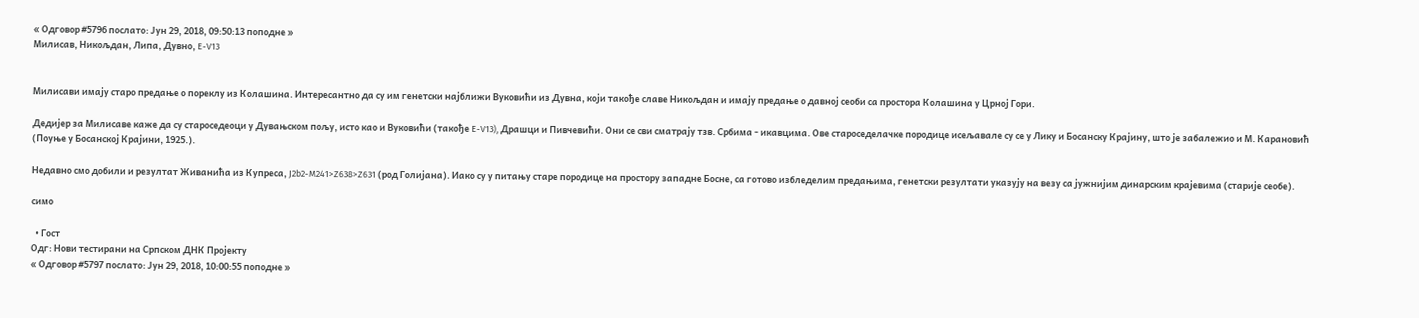« Одговор #5796 послато: Јун 29, 2018, 09:50:13 поподне »
Милисав, Никољдан, Липа, Дувно, E-V13


Милисави имају старо предање о пореклу из Колашина. Интересантно да су им генетски најближи Вуковићи из Дувна, који такође славе Никољдан и имају предање о давној сеоби са простора Колашина у Црној Гори.

Дедијер за Милисаве каже да су староседеоци у Дувањском пољу, исто као и Вуковићи (такође E-V13), Драшци и Пивчевићи. Они се сви сматрају тзв. Србима - икавцима. Ове староседелачке породице исељавале су се у Лику и Босанску Крајину, што је забалежио и М. Карановић (Поуње у Босанској Крајини, 1925.).

Недавно смо добили и резултат Живанића из Купреса, J2b2-M241>Z638>Z631 (род Голијана). Иако су у питању старе породице на простору западне Босне, са готово избледелим предањима, генетски резултати указују на везу са јужнијим динарским крајевима (старије сеобе).

симо

  • Гост
Одг: Нови тестирани на Српском ДНК Пројекту
« Одговор #5797 послато: Јун 29, 2018, 10:00:55 поподне »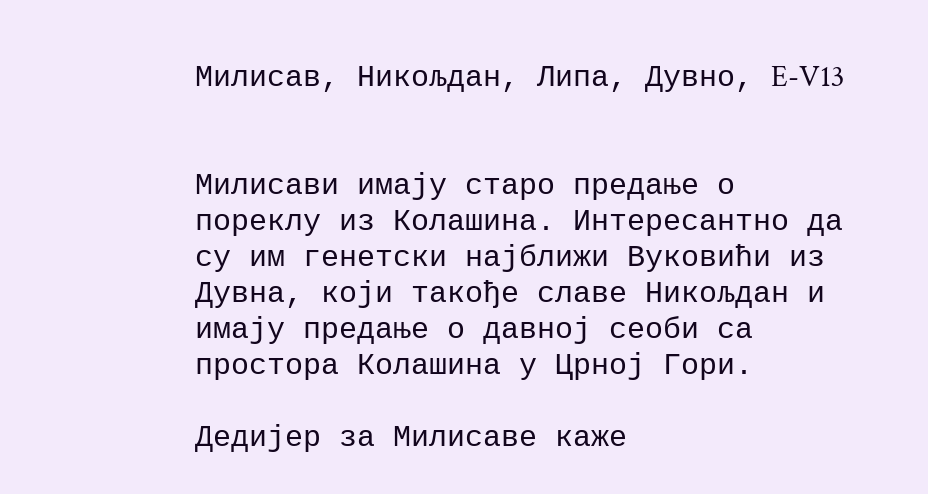Милисав, Никољдан, Липа, Дувно, E-V13


Милисави имају старо предање о пореклу из Колашина. Интересантно да су им генетски најближи Вуковићи из Дувна, који такође славе Никољдан и имају предање о давној сеоби са простора Колашина у Црној Гори.

Дедијер за Милисаве каже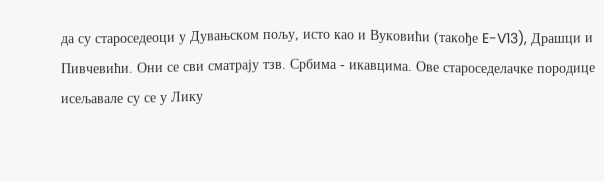да су староседеоци у Дувањском пољу, исто као и Вуковићи (такође E-V13), Драшци и Пивчевићи. Они се сви сматрају тзв. Србима - икавцима. Ове староседелачке породице исељавале су се у Лику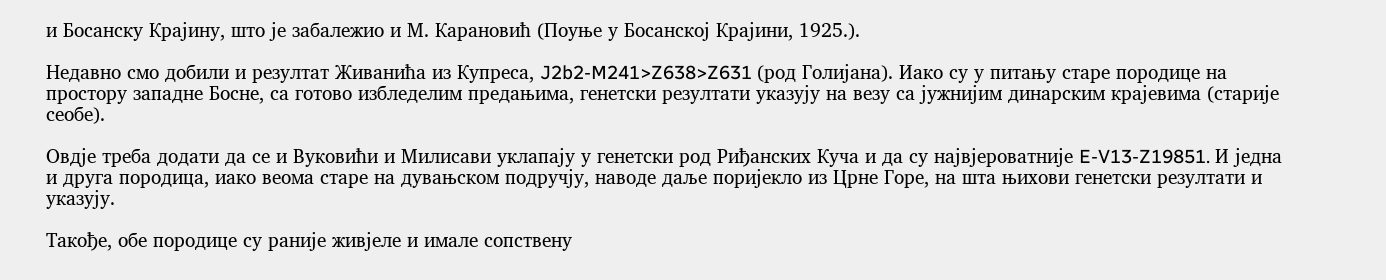и Босанску Крајину, што је забалежио и М. Карановић (Поуње у Босанској Крајини, 1925.).

Недавно смо добили и резултат Живанића из Купреса, J2b2-M241>Z638>Z631 (род Голијана). Иако су у питању старе породице на простору западне Босне, са готово избледелим предањима, генетски резултати указују на везу са јужнијим динарским крајевима (старије сеобе).

Овдје треба додати да се и Вуковићи и Милисави уклапају у генетски род Риђанских Куча и да су највјероватније E-V13-Z19851. И једна и друга породица, иако веома старе на дувањском подручју, наводе даље поријекло из Црне Горе, на шта њихови генетски резултати и указују.

Такође, обе породице су раније живјеле и имале сопствену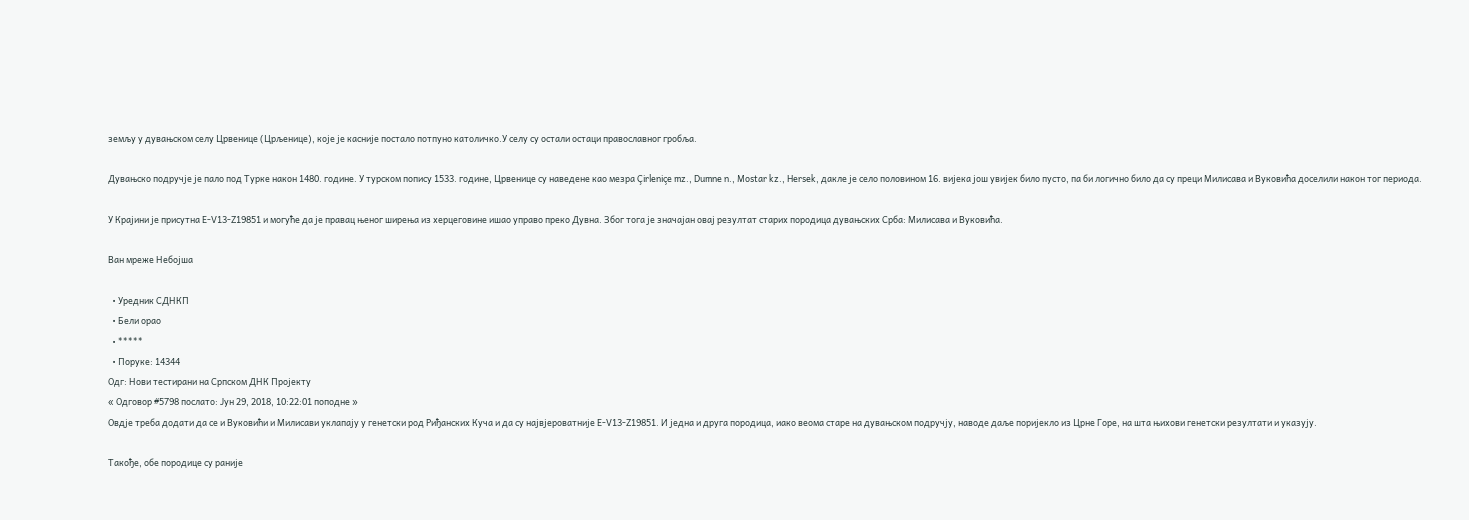земљу у дувањском селу Црвенице (Црљенице), које је касније постало потпуно католичко.У селу су остали остаци православног гробља.

Дувањско подручје је пало под Турке након 1480. године. У турском попису 1533. године, Црвенице су наведене као мезра Çirleniçe mz., Dumne n., Mostar kz., Hersek, дакле је село половином 16. вијека још увијек било пусто, па би логично било да су преци Милисава и Вуковића доселили након тог периода.

У Крајини је присутна E-V13-Z19851 и могуће да је правац њеног ширења из херцеговине ишао управо преко Дувна. Због тога је значајан овај резултат старих породица дувањских Срба: Милисава и Вуковића.

Ван мреже Небојша

  • Уредник СДНКП
  • Бели орао
  • *****
  • Поруке: 14344
Одг: Нови тестирани на Српском ДНК Пројекту
« Одговор #5798 послато: Јун 29, 2018, 10:22:01 поподне »
Овдје треба додати да се и Вуковићи и Милисави уклапају у генетски род Риђанских Куча и да су највјероватније E-V13-Z19851. И једна и друга породица, иако веома старе на дувањском подручју, наводе даље поријекло из Црне Горе, на шта њихови генетски резултати и указују.

Такође, обе породице су раније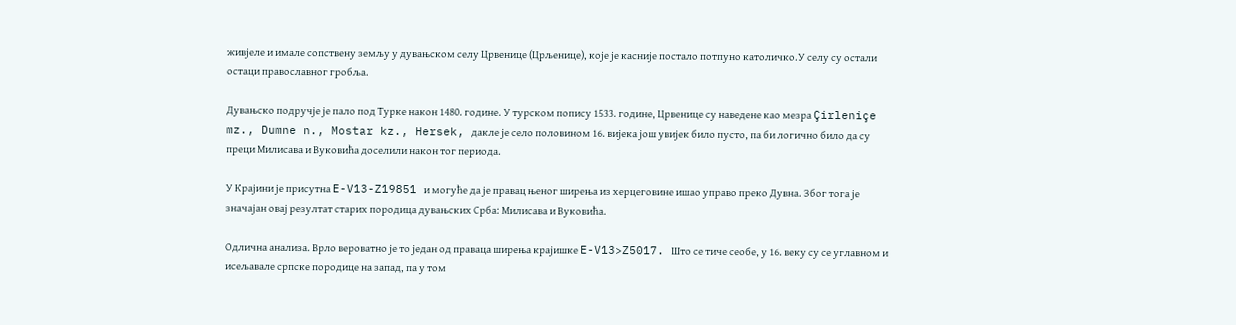живјеле и имале сопствену земљу у дувањском селу Црвенице (Црљенице), које је касније постало потпуно католичко.У селу су остали остаци православног гробља.

Дувањско подручје је пало под Турке након 1480. године. У турском попису 1533. године, Црвенице су наведене као мезра Çirleniçe mz., Dumne n., Mostar kz., Hersek, дакле је село половином 16. вијека још увијек било пусто, па би логично било да су преци Милисава и Вуковића доселили након тог периода.

У Крајини је присутна E-V13-Z19851 и могуће да је правац њеног ширења из херцеговине ишао управо преко Дувна. Због тога је значајан овај резултат старих породица дувањских Срба: Милисава и Вуковића.

Одлична анализа. Врло вероватно је то један од праваца ширења крајишке E-V13>Z5017. Што се тиче сеобе, у 16. веку су се углавном и исељавале српске породице на запад, па у том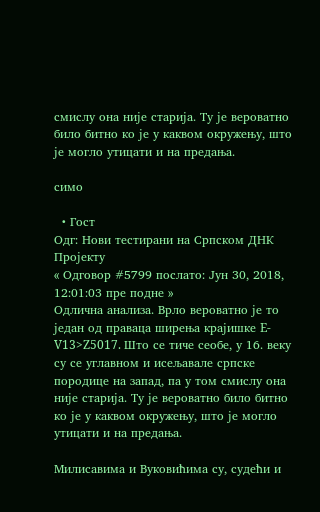смислу она није старија. Ту је вероватно било битно ко је у каквом окружењу, што је могло утицати и на предања.

симо

  • Гост
Одг: Нови тестирани на Српском ДНК Пројекту
« Одговор #5799 послато: Јун 30, 2018, 12:01:03 пре подне »
Одлична анализа. Врло вероватно је то један од праваца ширења крајишке E-V13>Z5017. Што се тиче сеобе, у 16. веку су се углавном и исељавале српске породице на запад, па у том смислу она није старија. Ту је вероватно било битно ко је у каквом окружењу, што је могло утицати и на предања.

Милисавима и Вуковићима су, судећи и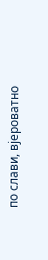по слави, вјероватно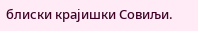блиски крајишки Совиљи.